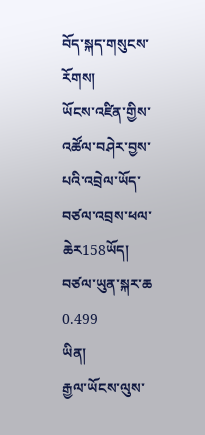བོད་སྐད་གསུངས་རོགས།
ཡོངས་འཛིན་གྱིས་འཚོལ་བཤེར་བྱས་པའི་འབྲེལ་ཡོད་བཙལ་འབྲས་ཕལ་ཆེར158ཡོད། བཙལ་ཡུན་སྐར་ཆ 0.499
ཡིན།
རྒྱལ་ཡོངས་ལུས་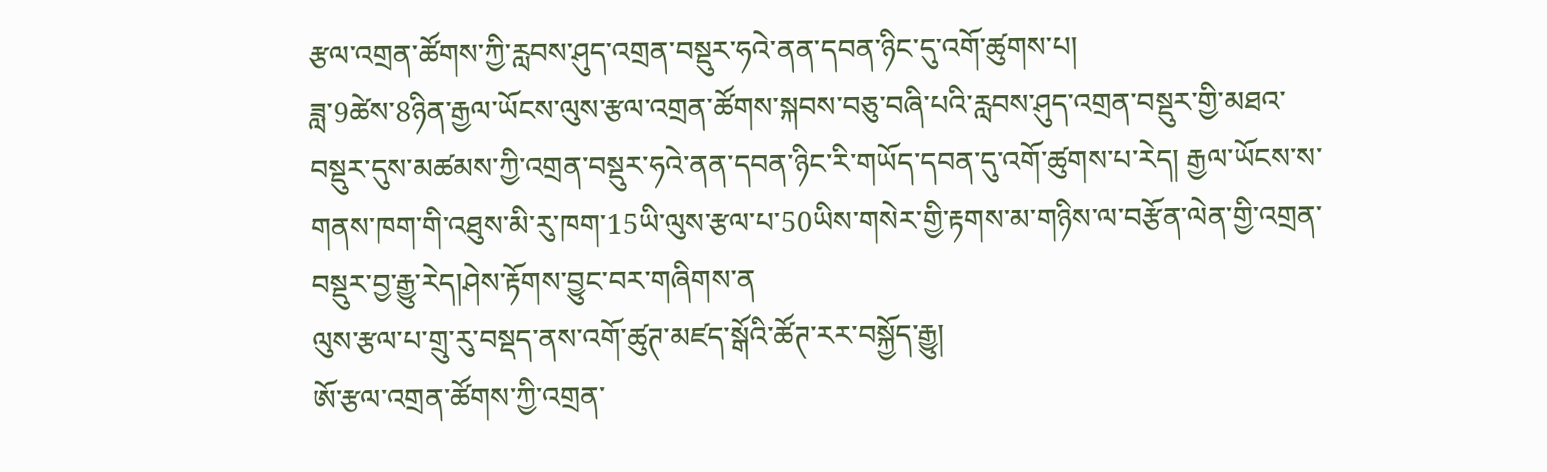རྩལ་འགྲན་ཚོགས་ཀྱི་རླབས་ཤུད་འགྲན་བསྡུར་ཧའེ་ནན་དབན་ཉིང་དུ་འགོ་ཚུགས་པ།
ཟླ་9ཚེས་8ཉིན་རྒྱལ་ཡོངས་ལུས་རྩལ་འགྲན་ཚོགས་སྐབས་བཅུ་བཞི་པའི་རླབས་ཤུད་འགྲན་བསྡུར་གྱི་མཐའ་བསྡུར་དུས་མཚམས་ཀྱི་འགྲན་བསྡུར་ཧའེ་ནན་དབན་ཉིང་རི་གཡོད་དབན་དུ་འགོ་ཚུགས་པ་རེད། རྒྱལ་ཡོངས་ས་གནས་ཁག་གི་འཐུས་མི་རུ་ཁག་15ཡི་ལུས་རྩལ་པ་50ཡིས་གསེར་གྱི་རྟགས་མ་གཉིས་ལ་བརྩོན་ལེན་གྱི་འགྲན་བསྡུར་བྱ་རྒྱུ་རེད།ཤེས་རྟོགས་བྱུང་བར་གཞིགས་ན
ལུས་རྩལ་པ་གྲུ་རུ་བསྡད་ནས་འགོ་ཚུཊ་མཛད་སྒོའི་ཚོཊ་རར་བསྐྱོད་རྒྱུ།
ཨོ་རྩལ་འགྲན་ཚོགས་ཀྱི་འགྲན་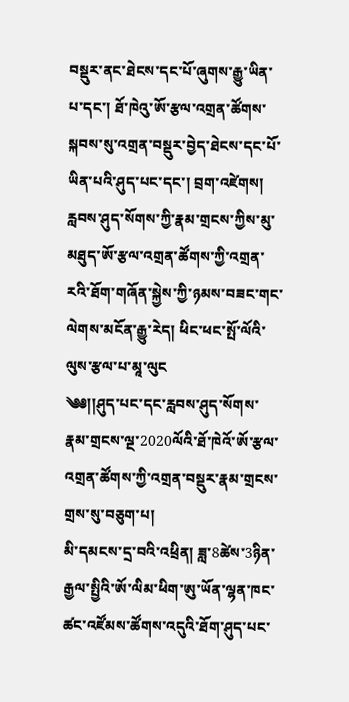བསྡུར་ནང་ཐེངས་དང་པོ་ཞུགས་རྒྱུ་ཡིན་པ་དང་། ཐོ་ཁེའུ་ཨོ་རྩལ་འགྲན་ཚོགས་སྐབས་སུ་འགྲན་བསྡུར་བྱེད་ཐེངས་དང་པོ་ཡིན་པའི་ཤུད་པང་དང་། བྲག་འཛེགས། རླབས་ཤུད་སོགས་ཀྱི་རྣམ་གྲངས་ཀྱིས་མུ་མཐུད་ཨོ་རྩལ་འགྲན་ཚོགས་ཀྱི་འགྲན་རའི་ཐོག་གཞོན་སྐྱེས་ཀྱི་ཉམས་བཟང་གང་ལེགས་མངོན་རྒྱུ་རེད། ཕིང་ཕང་སྤོ་ལོའི་ལུས་རྩལ་པ་མཱ་ལུང
༄༅།།ཤུད་པང་དང་རླབས་ཤུད་སོགས་རྣམ་གྲངས་ལྔ་2020ལོའི་ཐོ་ཁེའོ་ཨོ་རྩལ་འགྲན་ཚོགས་ཀྱི་འགྲན་བསྡུར་རྣམ་གྲངས་གྲས་སུ་བཅུག་པ།
མི་དམངས་དྲ་བའི་འཕྲིན། ཟླ་8ཚེས་3ཉིན་རྒྱལ་སྤྱིའི་ཨོ་ལིམ་ཕིག་ཨུ་ཡོན་ལྷན་ཁང་ཚང་འཛོམས་ཚོགས་འདུའི་ཐོག་ཤུད་པང་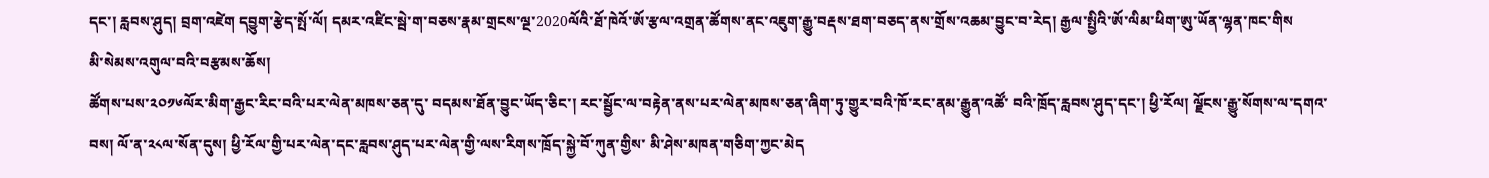དང་། རླབས་ཤུད། བྲག་འཛེག དབྱུག་རྩེད་སྤོ་ལོ། དམར་འཛིང་སྦེ་ག་བཅས་རྣམ་གྲངས་ལྔ་2020ལོའི་ཐོ་ཁེའོ་ཨོ་རྩལ་འགྲན་ཚོགས་ནང་འཇུག་རྒྱུ་བརྡས་ཐག་བཅད་ནས་གྲོས་འཆམ་བྱུང་བ་རེད། རྒྱལ་སྤྱིའི་ཨོ་ལིམ་ཕིག་ཨུ་ཡོན་ལྷན་ཁང་གིས
མི་སེམས་འགུལ་བའི་བརྩམས་ཆོས།
ཚོགས་པས་༢༠༡༦ལོར་མིག་རྒྱང་རིང་བའི་པར་ལེན་མཁས་ཅན་དུ་ བདམས་ཐོན་བྱུང་ཡོད་ཅིང་། རང་སྦྱོང་ལ་བརྟེན་ནས་པར་ལེན་མཁས་ཅན་ཞིག་ཏུ་གྱུར་བའི་ཁོ་རང་ནམ་རྒྱུན་འཚོ་ བའི་ཁྲོད་རླབས་ཤུད་དང་། ཕྱི་རོལ། ལྗོངས་རྒྱུ་སོགས་ལ་དགའ་བས། ལོ་ན་༢༨ལ་སོན་དུས། ཕྱི་རོལ་གྱི་པར་ལེན་དང་རླབས་ཤུད་པར་ལེན་གྱི་ལས་རིགས་ཁྲོད་སྐྱེ་བོ་ཀུན་གྱིས་ མི་ཤེས་མཁན་གཅིག་ཀྱང་མེད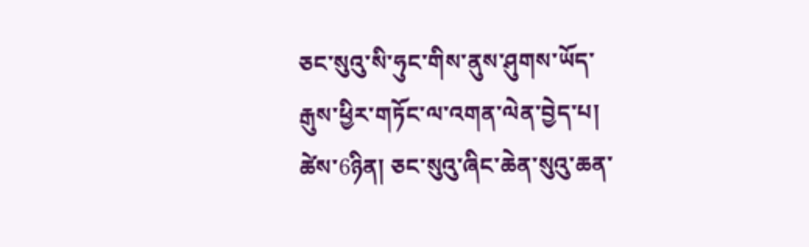ཅང་སུའུ་སི་ཧུང་གིས་ནུས་ཤུགས་ཡོད་རྒུས་ཕྱིར་གཏོང་ལ་འགན་ལེན་བྱེད་པ།
ཚེས་6ཉིན། ཅང་སུའུ་ཞིང་ཆེན་སུའུ་ཆན་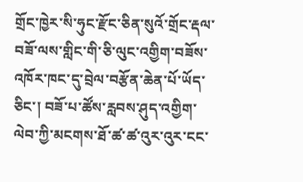གྲོང་ཁྱེར་སི་ཧུང་རྫོང་ཅིན་སུའོ་གྲོང་རྡལ་བཟོ་ལས་གླིང་གི་ཅི་ལུང་འགྱིག་བཟོས་འཁོར་ཁང་དུ་བྲེལ་བརྩོན་ཆེན་པོ་ཡོད་ཅིང་། བཟོ་པ་ཚོས་རླབས་ཤུད་འགྱིག་ལེབ་ཀྱི་མངགས་ཐོ་ཚ་ཚ་འུར་འུར་ངང་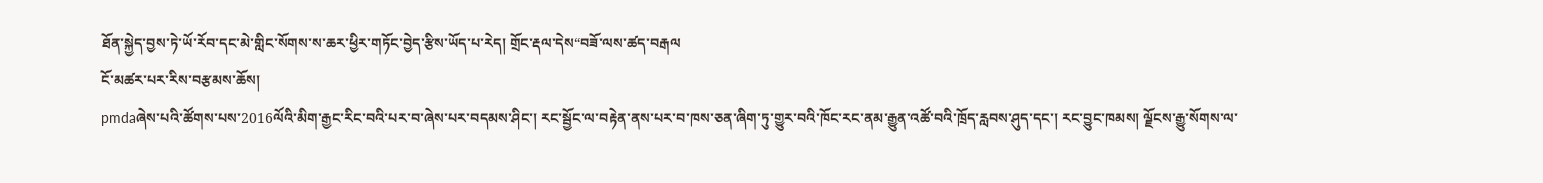ཐོན་སྐྱེད་བྱས་ཏེ་ཡོ་རོབ་དང་མེ་གླིང་སོགས་ས་ཆར་ཕྱིར་གཏོང་བྱེད་རྩིས་ཡོད་པ་རེད། གྲོང་རྡལ་དེས“བཟོ་ལས་ཚད་བརྒལ
ངོ་མཚར་པར་རིས་བརྩམས་ཆོས།
pmdaཞེས་པའི་ཚོགས་པས་2016ལོའི་མིག་རྒྱང་རིང་བའི་པར་བ་ཞེས་པར་བདམས་ཤིང་། རང་སྦྱོང་ལ་བརྟེན་ནས་པར་བ་ཁས་ཅན་ཞིག་ཏུ་གྱུར་བའི་ཁོང་རང་ནམ་རྒྱུན་འཚོ་བའི་ཁྲོད་རླབས་ཤུད་དང་། རང་བྱུང་ཁམས། ལྗོངས་རྒྱུ་སོགས་ལ་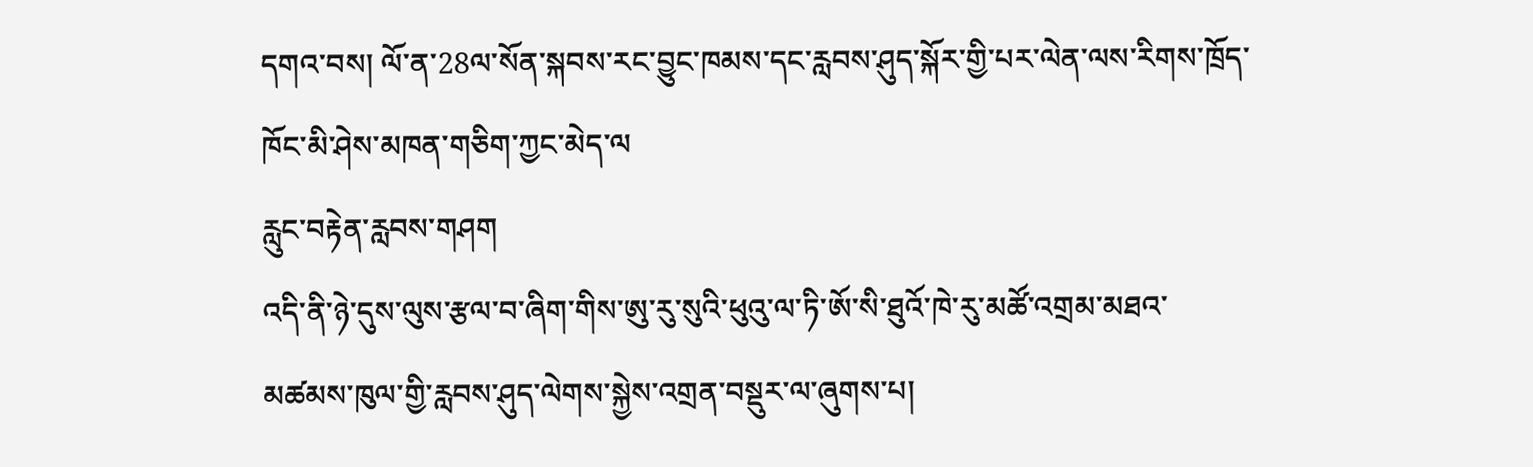དགའ་བས། ལོ་ན་28ལ་སོན་སྐབས་རང་བྱུང་ཁམས་དང་རླབས་ཤུད་སྐོར་གྱི་པར་ལེན་ལས་རིགས་ཁྲོད་ཁོང་མི་ཤེས་མཁན་གཅིག་ཀྱང་མེད་ལ
རླུང་བརྟེན་རླབས་གཤག
འདི་ནི་ཉེ་དུས་ལུས་རྩལ་བ་ཞིག་གིས་ཨུ་རུ་སུའི་ཕུའུ་ལ་ཏི་ཨོ་སི་ཐུའོ་ཁེ་རུ་མཚོ་འགྲམ་མཐའ་མཚམས་ཁུལ་གྱི་རླབས་ཤུད་ལེགས་སྐྱེས་འགྲན་བསྡུར་ལ་ཞུགས་པ།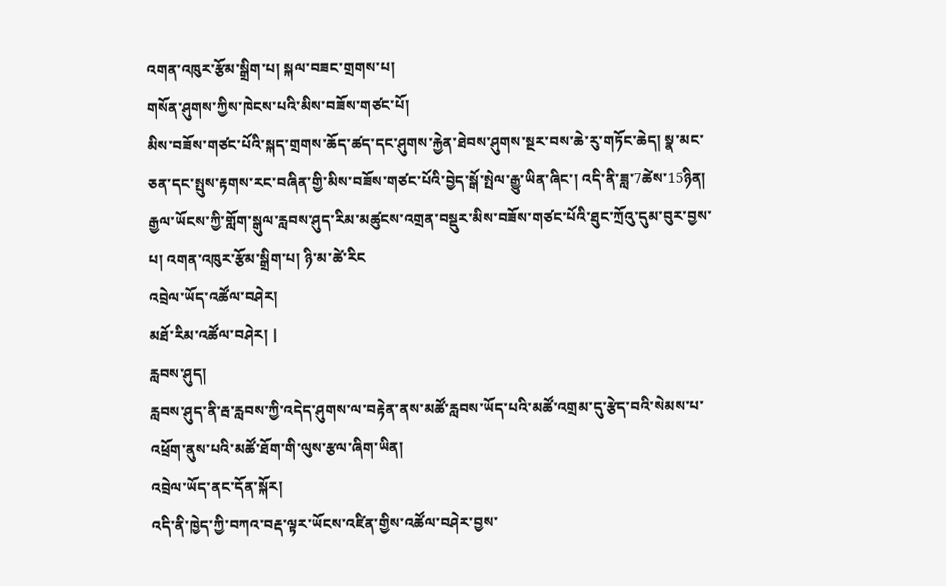འགན་འཁུར་རྩོམ་སྒྲིག་པ། སྐལ་བཟང་གྲགས་པ།
གསོན་ཤུགས་ཀྱིས་ཁེངས་པའི་མིས་བཟོས་གཙང་པོ།
མིས་བཟོས་གཙང་པོའི་སྐད་གྲགས་ཆོད་ཚད་དང་ཤུགས་རྐྱེན་ཐེབས་ཤུགས་སྔར་བས་ཆེ་རུ་གཏོང་ཆེད། སྣ་མང་ཅན་དང་སྤུས་རྟགས་རང་བཞིན་གྱི་མིས་བཟོས་གཙང་པོའི་བྱེད་སྒོ་སྤེལ་རྒྱུ་ཡིན་ཞིང་། འདི་ནི་ཟླ་7ཚེས་15ཉིན། རྒྱལ་ཡོངས་ཀྱི་གློག་སྒུལ་རླབས་ཤུད་རིམ་མཚུངས་འགྲན་བསྡུར་མིས་བཟོས་གཙང་པོའི་ཐུང་ཀྲོའུ་དུམ་བུར་བྱས་པ། འགན་འཁུར་རྩོམ་སྒྲིག་པ། ཉི་མ་ཚེ་རིང
འབྲེལ་ཡོད་འཚོལ་བཤེར།
མཐོ་རིམ་འཚོལ་བཤེར། |
རླབས་ཤུད།
རླབས་ཤུད་ནི་རྦ་རླབས་ཀྱི་འདེད་ཤུགས་ལ་བརྟེན་ནས་མཚོ་རླབས་ཡོད་པའི་མཚོ་འགྲམ་དུ་རྩེད་བའི་སེམས་པ་འཕྲོག་ནུས་པའི་མཚོ་ཐོག་གི་ལུས་རྩལ་ཞིག་ཡིན།
འབྲེལ་ཡོད་ནང་དོན་སྐོར།
འདི་ནི་ཁྱེད་ཀྱི་བཀའ་བརྡ་ལྟར་ཡོངས་འཛིན་གྱིས་འཚོལ་བཤེར་བྱས་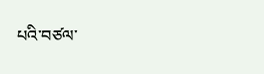པའི་བཙལ་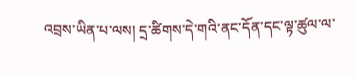འབྲས་ཡིན་པ་ལས། དྲ་ཚིགས་དེ་གའི་ནང་དོན་དང་ལྟ་ཚུལ་ལ་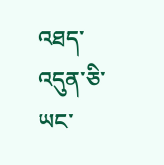འཐད་འདུན་ཅི་ཡང་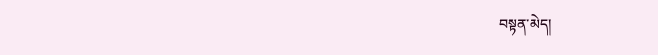བསྟན་མེད།